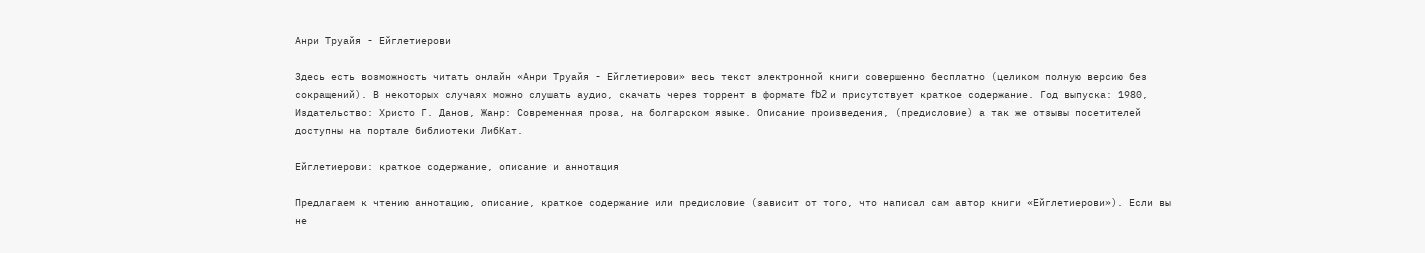Анри Труайя - Ейглетиерови

Здесь есть возможность читать онлайн «Анри Труайя - Ейглетиерови» весь текст электронной книги совершенно бесплатно (целиком полную версию без сокращений). В некоторых случаях можно слушать аудио, скачать через торрент в формате fb2 и присутствует краткое содержание. Год выпуска: 1980, Издательство: Христо Г. Данов, Жанр: Современная проза, на болгарском языке. Описание произведения, (предисловие) а так же отзывы посетителей доступны на портале библиотеки ЛибКат.

Ейглетиерови: краткое содержание, описание и аннотация

Предлагаем к чтению аннотацию, описание, краткое содержание или предисловие (зависит от того, что написал сам автор книги «Ейглетиерови»). Если вы не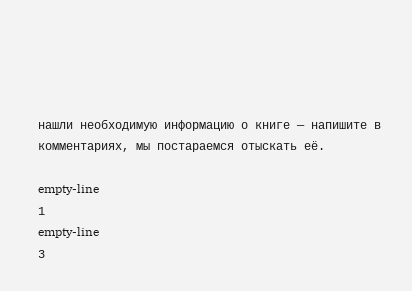нашли необходимую информацию о книге — напишите в комментариях, мы постараемся отыскать её.

empty-line
1
empty-line
3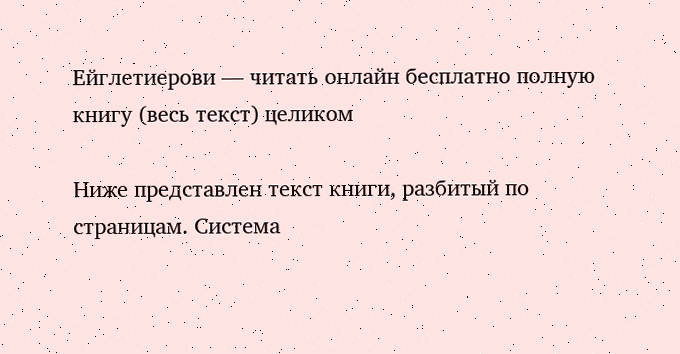Ейглетиерови — читать онлайн бесплатно полную книгу (весь текст) целиком

Ниже представлен текст книги, разбитый по страницам. Система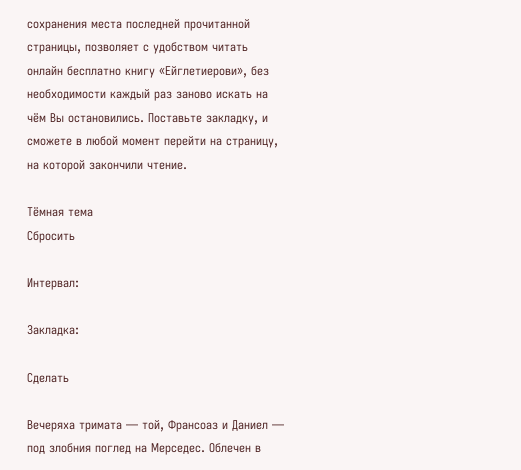сохранения места последней прочитанной страницы, позволяет с удобством читать онлайн бесплатно книгу «Ейглетиерови», без необходимости каждый раз заново искать на чём Вы остановились. Поставьте закладку, и сможете в любой момент перейти на страницу, на которой закончили чтение.

Тёмная тема
Сбросить

Интервал:

Закладка:

Сделать

Вечеряха тримата — той, Франсоаз и Даниел — под злобния поглед на Мерседес. Облечен в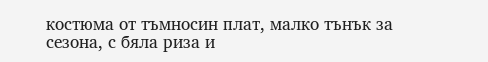костюма от тъмносин плат, малко тънък за сезона, с бяла риза и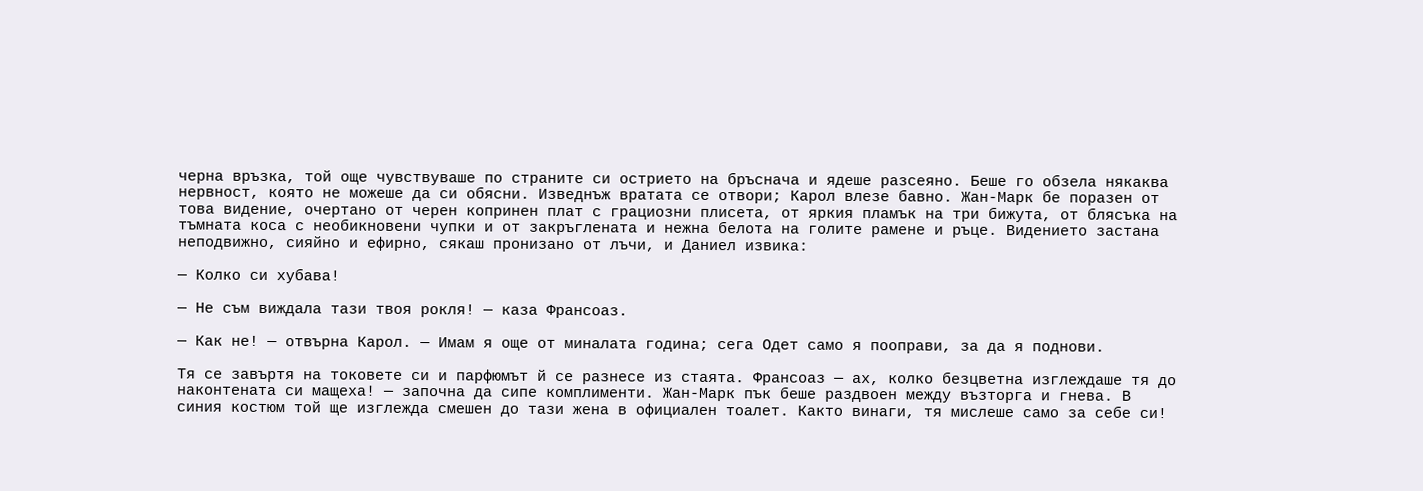черна връзка, той още чувствуваше по страните си острието на бръснача и ядеше разсеяно. Беше го обзела някаква нервност, която не можеше да си обясни. Изведнъж вратата се отвори; Карол влезе бавно. Жан-Марк бе поразен от това видение, очертано от черен копринен плат с грациозни плисета, от яркия пламък на три бижута, от блясъка на тъмната коса с необикновени чупки и от закръглената и нежна белота на голите рамене и ръце. Видението застана неподвижно, сияйно и ефирно, сякаш пронизано от лъчи, и Даниел извика:

— Колко си хубава!

— Не съм виждала тази твоя рокля! — каза Франсоаз.

— Как не! — отвърна Карол. — Имам я още от миналата година; сега Одет само я пооправи, за да я поднови.

Тя се завъртя на токовете си и парфюмът й се разнесе из стаята. Франсоаз — ах, колко безцветна изглеждаше тя до наконтената си мащеха! — започна да сипе комплименти. Жан-Марк пък беше раздвоен между възторга и гнева. В синия костюм той ще изглежда смешен до тази жена в официален тоалет. Както винаги, тя мислеше само за себе си!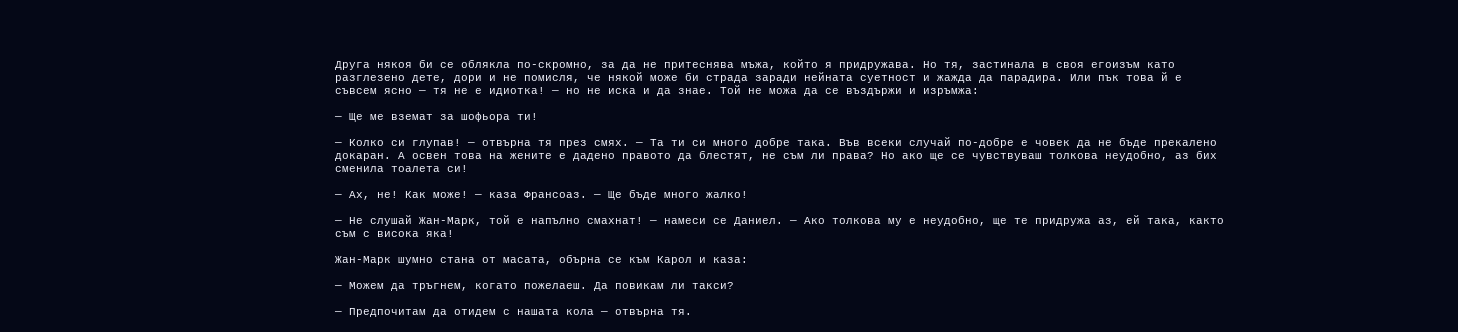Друга някоя би се облякла по-скромно, за да не притеснява мъжа, който я придружава. Но тя, застинала в своя егоизъм като разглезено дете, дори и не помисля, че някой може би страда заради нейната суетност и жажда да парадира. Или пък това й е съвсем ясно — тя не е идиотка! — но не иска и да знае. Той не можа да се въздържи и изръмжа:

— Ще ме вземат за шофьора ти!

— Колко си глупав! — отвърна тя през смях. — Та ти си много добре така. Във всеки случай по-добре е човек да не бъде прекалено докаран. А освен това на жените е дадено правото да блестят, не съм ли права? Но ако ще се чувствуваш толкова неудобно, аз бих сменила тоалета си!

— Ах, не! Как може! — каза Франсоаз. — Ще бъде много жалко!

— Не слушай Жан-Марк, той е напълно смахнат! — намеси се Даниел. — Ако толкова му е неудобно, ще те придружа аз, ей така, както съм с висока яка!

Жан-Марк шумно стана от масата, обърна се към Карол и каза:

— Можем да тръгнем, когато пожелаеш. Да повикам ли такси?

— Предпочитам да отидем с нашата кола — отвърна тя.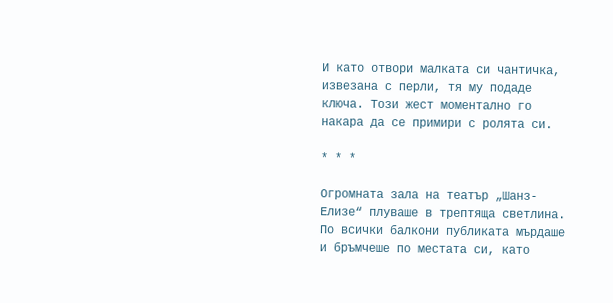И като отвори малката си чантичка, извезана с перли, тя му подаде ключа. Този жест моментално го накара да се примири с ролята си.

* * *

Огромната зала на театър „Шанз-Елизе“ плуваше в трептяща светлина. По всички балкони публиката мърдаше и бръмчеше по местата си, като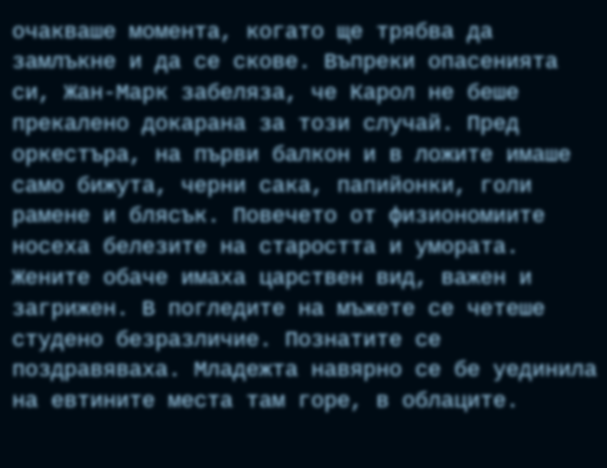очакваше момента, когато ще трябва да замлъкне и да се скове. Въпреки опасенията си, Жан-Марк забеляза, че Карол не беше прекалено докарана за този случай. Пред оркестъра, на първи балкон и в ложите имаше само бижута, черни сака, папийонки, голи рамене и блясък. Повечето от физиономиите носеха белезите на старостта и умората. Жените обаче имаха царствен вид, важен и загрижен. В погледите на мъжете се четеше студено безразличие. Познатите се поздравяваха. Младежта навярно се бе уединила на евтините места там горе, в облаците.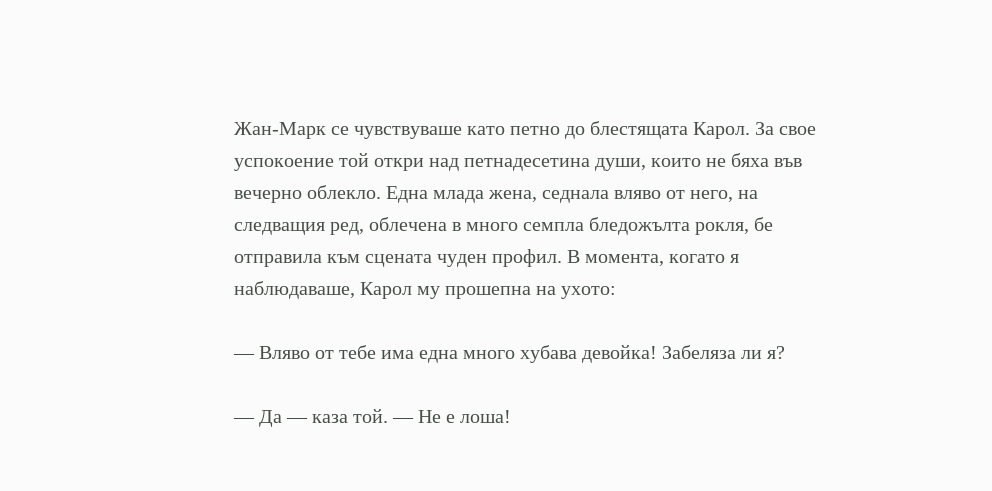Жан-Марк се чувствуваше като петно до блестящата Карол. За свое успокоение той откри над петнадесетина души, които не бяха във вечерно облекло. Една млада жена, седнала вляво от него, на следващия ред, облечена в много семпла бледожълта рокля, бе отправила към сцената чуден профил. В момента, когато я наблюдаваше, Карол му прошепна на ухото:

— Вляво от тебе има една много хубава девойка! Забеляза ли я?

— Да — каза той. — Не е лоша!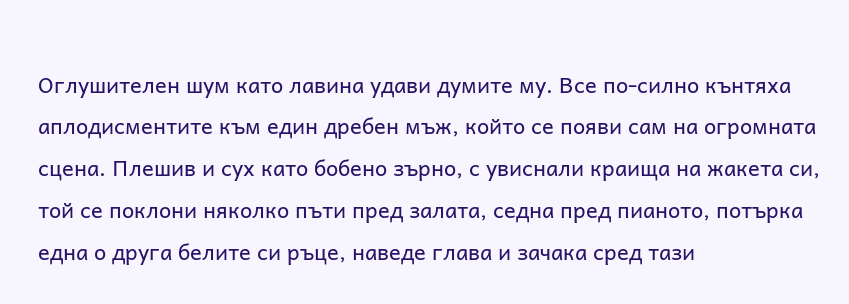Оглушителен шум като лавина удави думите му. Все по-силно кънтяха аплодисментите към един дребен мъж, който се появи сам на огромната сцена. Плешив и сух като бобено зърно, с увиснали краища на жакета си, той се поклони няколко пъти пред залата, седна пред пианото, потърка една о друга белите си ръце, наведе глава и зачака сред тази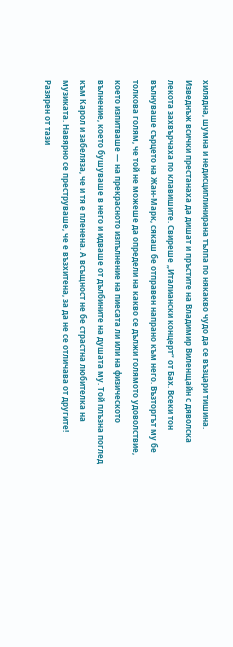хилядна, шумна и недисциплинирана тълпа по някакво чудо да се възцари тишина. Изведнъж всички престанаха да дишат и пръстите на Владимир Виленщайн с дяволска лекота захвърчаха по клавишите. Свиреше „Италиански концерт“ от Бах. Всеки тон вълнуваше сърцето на Жан-Марк, сякаш бе отправен напрано към него. Възторгът му бе толкова голям, че той не можеше да определи на какво се дължи голямото удоволствие, което изпитваше — на прекрасното изпълнение на пиесата ли или на физическото вълнение, което бушуваше в него и идваше от дълбините на душата му. Той плъзна поглед към Карол и забеляза, че и тя е пленена. А всъщност не бе страстна любителка на музиката. Навярно се преструваше, че е възхитена, за да не се отличава от другите! Разярен от тази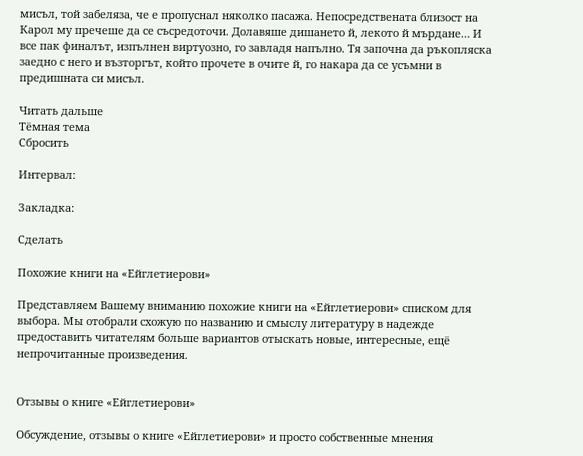мисъл, той забеляза, че е пропуснал няколко пасажа. Непосредствената близост на Карол му пречеше да се съсредоточи. Долавяше дишането й, лекото й мърдане… И все пак финалът, изпълнен виртуозно, го завладя напълно. Тя започна да ръкопляска заедно с него и възторгът, който прочете в очите й, го накара да се усъмни в предишната си мисъл.

Читать дальше
Тёмная тема
Сбросить

Интервал:

Закладка:

Сделать

Похожие книги на «Ейглетиерови»

Представляем Вашему вниманию похожие книги на «Ейглетиерови» списком для выбора. Мы отобрали схожую по названию и смыслу литературу в надежде предоставить читателям больше вариантов отыскать новые, интересные, ещё непрочитанные произведения.


Отзывы о книге «Ейглетиерови»

Обсуждение, отзывы о книге «Ейглетиерови» и просто собственные мнения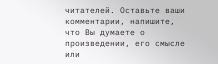читателей. Оставьте ваши комментарии, напишите, что Вы думаете о произведении, его смысле или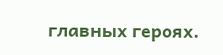главных героях.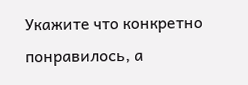Укажите что конкретно понравилось, а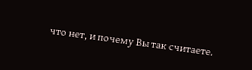что нет, и почему Вы так считаете.